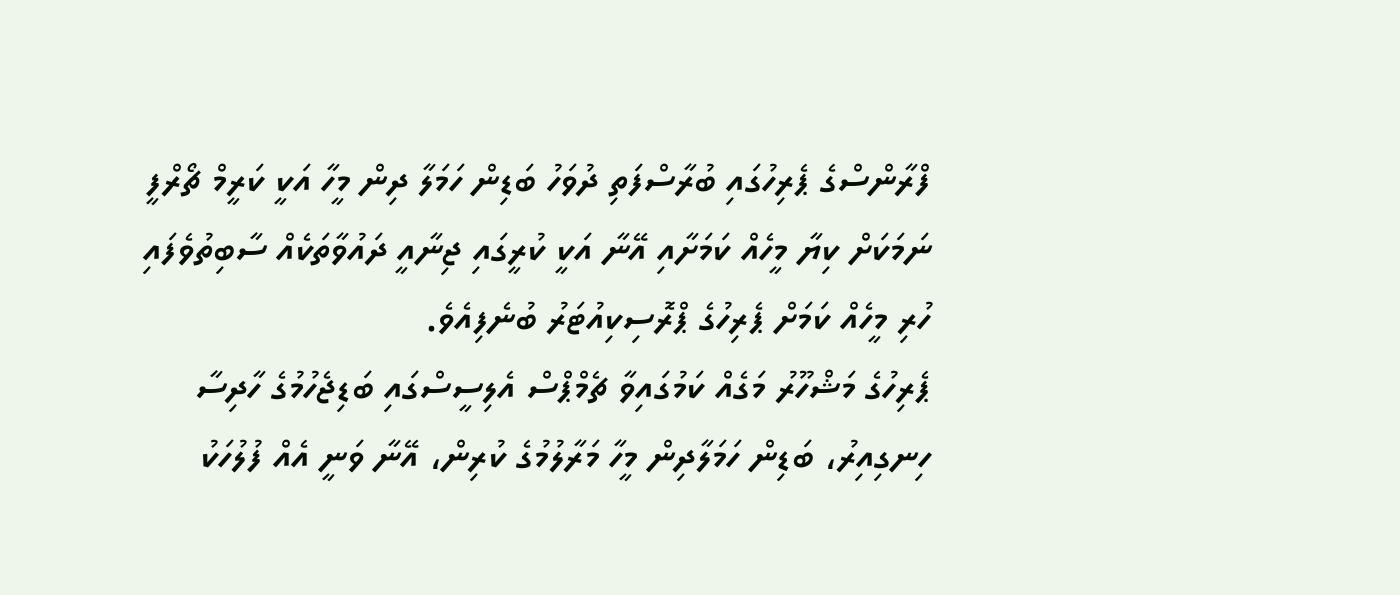ފްރާންސްގެ ޕެރިހުގައި ބުރާސްފަތި ދުވަހު ބަޑިން ހަމަލާ ދިން މީހާ އަކީ ކަރީމް ޗޯރްފީ ނަމަކަށް ކިޔާ މީހެއް ކަމަށާއި އޭނާ އަކީ ކުރީގައި ޖިނާއީ ދައުވާތަކެއް ސާބިތުވެފައި ހުރި މީހެއް ކަމަށް ޕެރިހުގެ ޕްރޮސިކިއުޓަރު ބުނެފިއެވެ.
ޕެރިހުގެ މަޝްހޫރު މަގެއް ކަމުގައިވާ ޗެމްޕްސް އެލިސީސްގައި ބަޑިޖެހުމުގެ ހާދިސާ ހިނގިއިރު، ބަޑިން ހަމަލާދިން މީހާ މަރާލުމުގެ ކުރިން، އޭނާ ވަނީ އެއް ފުލުހަކު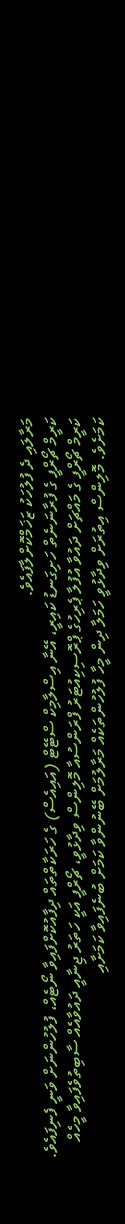މަރާލައި ދެ ފުލުހަކު ޒަޚަމްކޮށްލާފައެވެ.
ކަރީމް ޗޯރްފީ ގެ ފުރާނަނެތް ހަށިގަނޑު ކައިރީ، އޭނާ އިސްލާމިކް ސްޓޭޓް (އައިއެސް) ގެ ހަރަކާތްތައް ދިފާއުކޮށްފައިވާ ނޯޓެއް، ފުލުހުންނަށް ވަނީ ފެނިފައެވެ.
ކަރީމް ޗޯރްފީ ގެ މައްޗަށް ދައުވާ އުފުލާ ޕެރިހުގެ ޕްރޮސިކިއުޓަރު ފްރަންސުއާ މޮލިންސް ވިދާޅުވީ، ޗޯރްފީ އަކީ ހަތަރު ޖިނާއީ ދައުވާއެއް ސާބިތުވެފައިވާ މީހެއް ކަމަށެވެ. މޮލިންސް އިތުރަށް ވިދާޅުވީ ހަމަލާ ދިން މީހާ ފުލުހުންތަކެއް މަރާލުމަށް ބޭނުންވާ ކަމަށް ބުނެފައިވާ ކަމަށާއި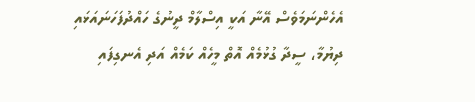އެހެންނަމަވެސް އޭނާ އަކީ އިސްލާމް ދީނުގެ ހައްދުފަހަނައަޅައި ދިޔުމާ، ސީދާ ގުޅުމެއް އޮތް މީހެއް ކަމެއް އަދި އެނގިފައި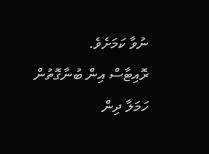ނުވާ ކަމަށެވެ.
ރޮއިޓާސް އިން ބުނާގޮތުން ހަމަލާ ދިން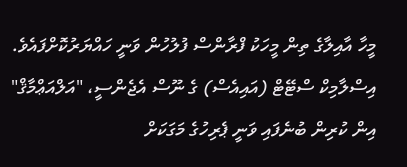މީހާ އާއިލާގެ ތިން މީހަކު ފްރާންސް ފުލުހުން ވަނީ ހައްޔަރުކޮށްފައެވެ.
އިސްލާމިކް ސްޓޭޓް (އައިއެސް) ގެ ނޫސް އެޖެންސީ، "އަލްއަޢްމާޤް" އިން ކުރިން ބުނެފައި ވަނީ ޕެރިހުގެ މަގަކަށް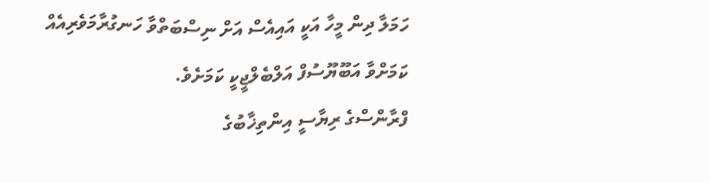ހަމަލާ ދިން މީހާ އަކީ އައިއެސް އަށް ނިސްބަތްވާ ހަނގުރާމަވެރިއެއް ކަމަށްވާ އަބޫޔޫސުފް އަލްބެލްޖީކީ ކަމަށެވެ.
ފްރާންސްގެ ރިޔާސީ އިންތިޚާބުގެ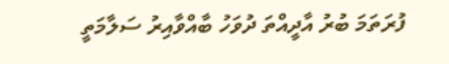ފުރަތަމަ ބުރު އާދީއްތަ ދުވަހު ބާއްވާއިރު ސަލާމަތީ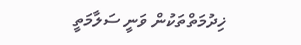ޚިދުމަތްތަކުން ވަނީ ސަލާމަތީ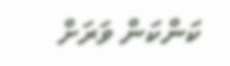ކަންކަން ވަރަށް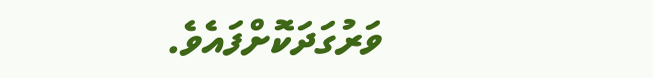ވަރުގަދަކޮށްފައެވެ.